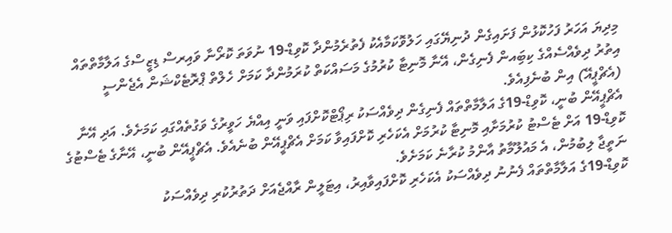މިދިޔަ އަހަރު ފަހުކޮޅުން ފަށައިގެން ދުނިޔޭގައި ހަލުވޮކަމާއެކު ފެތުރެމުންދާ ކޮވިޑް-19 ނުވަތަ ކޮރޯނާ ވައިރސް ޑިޒީސްގެ އަލާމާތްތައް އިތުރު ދިވެއްސެއްގެ ކިބަިއން ފެނިގެން، އޭނާ މޮނިޓާ ކުރުމުގެ މަސައްކަތް ކުރަމުންދާ ކަމަށް ހެލްތް ޕްރޮޓެކްޝަން އެޖެންސީ (އެޗްޕީއޭ) އިން ބުނެފިއެވެ.
އެޗްޕީއޭން ބުނީ، ކޮވިޑް-19ގެ އަލާމާތްތައް ފެނިގެން ދިވެއްސަކު ރިޕޯޓްކޮށްފައި ވަނީ އިއްޔެ ހަވީރުގެ ވަގުތެއްގައި ކަމަށެވެ. އަދި އޭނާ ކޮވިޑް-19 އަށް ޓެސްޓު ކުރުމަށާއި މޮނިޓާ ކުރުމަށް އެކަހެރި ކޮށްފައިވާ ކަމަށް އެޗްޕީއޭން ބުނެއެވެ. އެޗްޕީއޭން ބުނީ، އޭނާގެ ޓެސްޓުގެ ނަތީޖާ ލިބުމުން، އެ މައުލޫމާތު އާންމު ކުރާނެ ކަމަށެވެ.
ކޮވިޑް-19ގެ އަލާމާތްތައް ފެނުނު ދިވެއްސަކު އެކަހެރި ކޮށްފައިވާއިރު، އިޓަލީން ރާއްޖެއަށް ދަތުރުކުރި ދިވެއްސަކު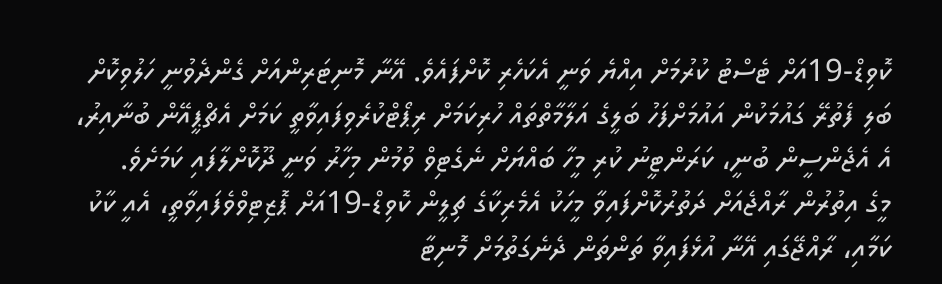ކޮވިޑް-19އަށް ޓެސްޓު ކުރުމަށް އިއްޔެ ވަނީ އެކަހެރި ކޮށްފައެވެ. އޭނާ މޮނިޓަރިންއަށް ގެންދެވުނީ ހަލުވިކޮށް ބަލި ފެތުރޭ ގައުމަކުން އައުމަށްފަހު ބަލީގެ އަލާމާތްތައް ހުރިކަމަށް ރިޕޯޓްކުރެވިފައިވާތީ ކަމަށް އެޗްޕީއޭން ބުނާއިރު، އެ އެޖެންސީން ބުނީ، ކަރަންޓީނު ކުރި މީހާ ބައްޔަށް ނެގެޓިވް ވުމުން މިހާރު ވަނީ ދޫކޮށްލާފައި ކަމަށެވެ.
މީގެ އިތުރުން ރާއްޖެއަށް ދަތުރުކޮށްފައިވާ މީހަކު އެމެރިކާގެ ޗިލީން ކޮވިޑް-19އަށް ޕޮޒިޓިވްވެފައިވާތީ، އެއީ ކާކު ކަމާއި، ރާއްޖޭގައި އޭނާ އުޅެފައިވާ ތަންތަން ދެނެގަތުމަށް މޮނިޓާ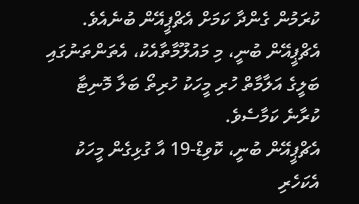ކުރަމުން ގެންދާ ކަމަށް އެޗްޕީއޭން ބުނެއެވެ. އެޗްޕީއޭން ބުނީ، މި މައުލޫމާތާއެކު، އެތަންތަނުގައި ބަލީގެ އަލާމާތް ހުރި މީހަކު ހުރިތޯ ބަލާ މޮނިޓާ ކުރާނެ ކަމާސެވެ.
އެޗްޕީއޭން ބުނީ، ކޮވިޑް-19 އާ ގުޅިގެން މީހަކު އެކަހެރި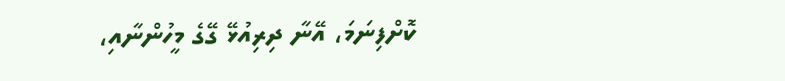ކޮށްފިނަމަ، އޭނާ ދިރިއުޅޭ ގޭގެ މީހުންނާއި،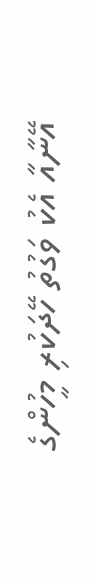އޭނާއާ އެކު ވަގުތު ހޭދަކުރި މީހުންގެ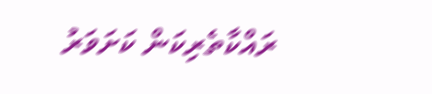ރައްކާތެރިކަން ކަށަވަރު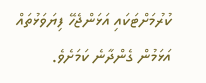ކުރުމަށްޓަކައި އަޅަންޖެހޭ ފިޔަވަޅުތައް އަޅަމުން ގެންދާނެ ކަމަށެވެ.